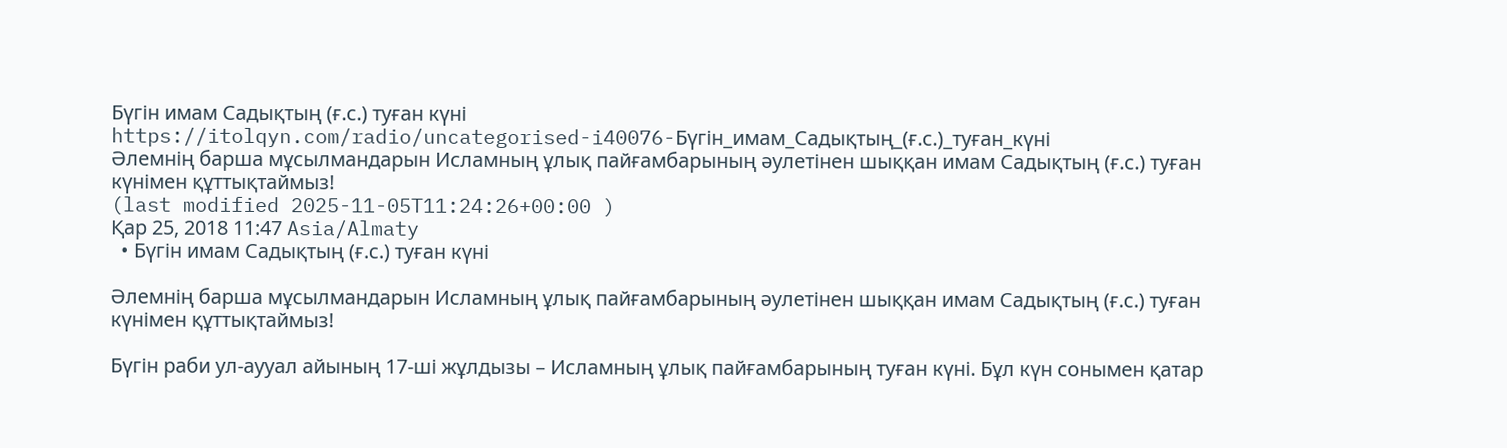Бүгін имам Садықтың (ғ.с.) туған күні
https://itolqyn.com/radio/uncategorised-i40076-Бүгін_имам_Садықтың_(ғ.с.)_туған_күні
Әлемнің барша мұсылмандарын Исламның ұлық пайғамбарының әулетінен шыққан имам Садықтың (ғ.с.) туған күнімен құттықтаймыз!
(last modified 2025-11-05T11:24:26+00:00 )
Қар 25, 2018 11:47 Asia/Almaty
  • Бүгін имам Садықтың (ғ.с.) туған күні

Әлемнің барша мұсылмандарын Исламның ұлық пайғамбарының әулетінен шыққан имам Садықтың (ғ.с.) туған күнімен құттықтаймыз!

Бүгін раби ул-аууал айының 17-ші жұлдызы – Исламның ұлық пайғамбарының туған күні. Бұл күн сонымен қатар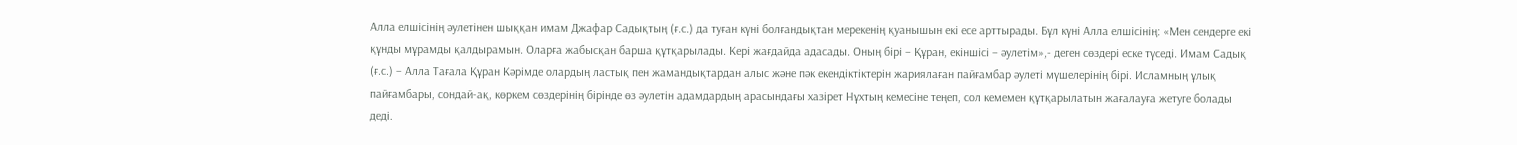Алла елшісінің әулетінен шыққан имам Джафар Садықтың (ғ.с.) да туған күні болғандықтан мерекенің қуанышын екі есе арттырады. Бұл күні Алла елшісінің: «Мен сендерге екі құнды мұрамды қалдырамын. Оларға жабысқан барша құтқарылады. Кері жағдайда адасады. Оның бірі – Құран, екіншісі – әулетім»,- деген сөздері еске түседі. Имам Садық (ғ.с.) – Алла Тағала Құран Кәрімде олардың ластық пен жамандықтардан алыс және пәк екендіктіктерін жариялаған пайғамбар әулеті мүшелерінің бірі. Исламның ұлық пайғамбары, сондай-ақ, көркем сөздерінің бірінде өз әулетін адамдардың арасындағы хазірет Нұхтың кемесіне теңеп, сол кемемен құтқарылатын жағалауға жетуге болады деді.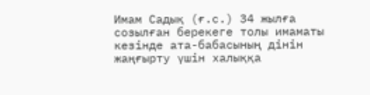Имам Садық (ғ.с.) 34 жылға созылған берекеге толы имаматы кезінде ата-бабасының дінін жаңғырту үшін халыққа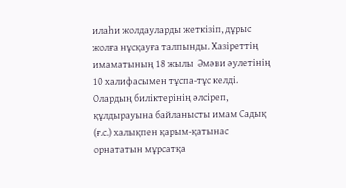илаһи жолдауларды жеткізіп, дұрыс жолға нұсқауға талпынды. Хазіреттің имаматының 18 жылы  Әмәви әулетінің 10 халифасымен тұспа-тұс келді. Олардың биліктерінің әлсіреп, құлдырауына байланысты имам Садық (ғ.с.) халықпен қарым-қатынас орнататын мұрсатқа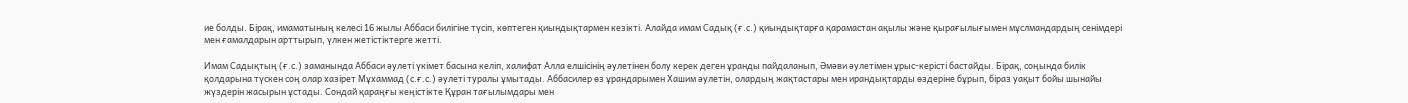ие болды. Бірақ, имаматының келесі 16 жылы Аббаси билігіне түсіп, көптеген қиындықтармен кезікті. Алайда имам Садық (ғ.с.) қиындықтарға қарамастан ақылы және қырағылығымен мұслмандардың сенімдері мен ғамалдарын арттырып, үлкен жетістіктерге жетті.

Имам Садықтың (ғ.с.) заманында Аббаси әулеті үкімет басына келіп, халифат Алла елшісінің әулетінен болу керек деген ұранды пайдаланып, Әмәви әулетімен ұрыс-керісті бастайды. Бірақ, соңында билік қолдарына түскен соң олар хазірет Мұхаммад (с.ғ.с.) әулеті туралы ұмытады. Аббасилер өз ұрандарымен Хашим әулетін, олардың жақтастары мен ирандықтарды өздеріне бұрып, біраз уақыт бойы шынайы жүздерін жасырын ұстады. Сондай қараңғы кеңістікте Құран тағылымдары мен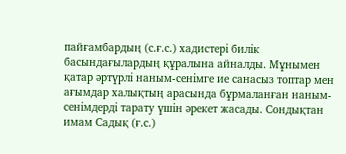пайғамбардың (с.ғ.с.) хадистері билік басындағылардың құралына айналды. Мұнымен қатар әртүрлі наным-сенімге ие санасыз топтар мен ағымдар халықтың арасында бұрмаланған наным-сенімдерді тарату үшін әрекет жасады. Сондықтан имам Садық (ғ.с.)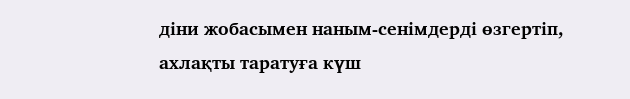діни жобасымен наным-сенімдерді өзгертіп, ахлақты таратуға күш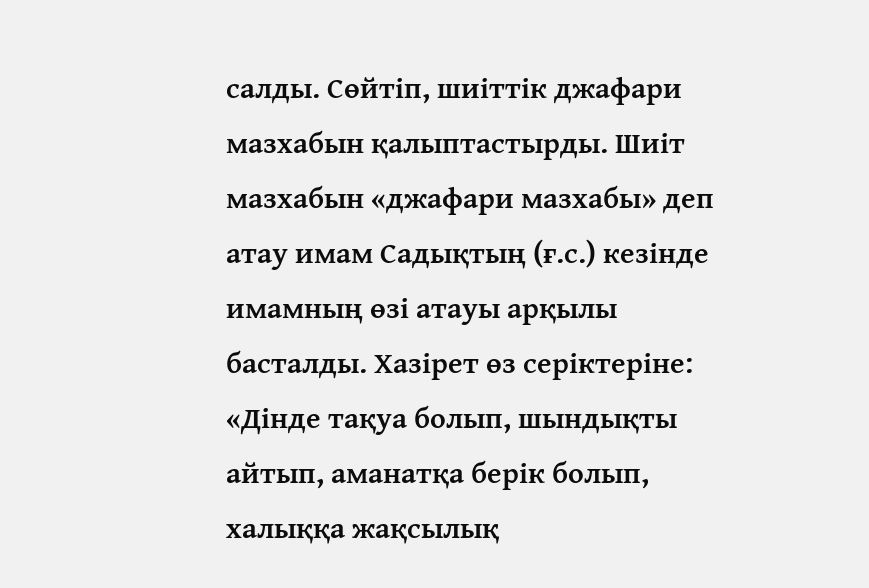салды. Сөйтіп, шиіттік джафари мазхабын қалыптастырды. Шиіт мазхабын «джафари мазхабы» деп атау имам Садықтың (ғ.с.) кезінде имамның өзі атауы арқылы басталды. Хазірет өз серіктеріне: «Дінде тақуа болып, шындықты айтып, аманатқа берік болып, халыққа жақсылық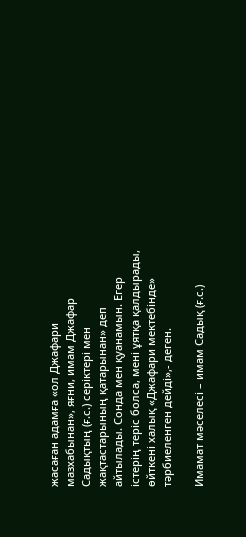жасаған адамға «ол Джафари мазхабынан», яғни, имам Джафар Садықтың (ғ.с.) серіктері мен жақтастарының қатарынан» деп айтылады. Сонда мен қуанамын. Егер істерің теріс болса, мені ұятқа қалдырады, өйткені халық «Джафари мектебінде» тәрбиеленген дейді»,- деген.

Имамат мәселесі – имам Садық (ғ.с.)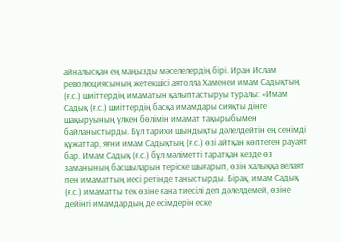айналысқан ең маңызды мәселелердің бірі. Иран Ислам революциясының жетекшісі аятолла Хаменеи имам Садықтың (ғ.с.) шиіттердің имаматын қалыптастыруы туралы: «Имам Садық (ғ.с.) шиіттердің басқа имамдары сияқты дінге шақыруының үлкен бөлімін имамат тақырыбымен байланыстырды. Бұл тарихи шындықты дәлелдейтін ең сенімді құжаттар, яғни имам Садықтың (ғ.с.) өзі айтқан көптеген рауаят бар. Имам Садық (ғ.с.) бұл мәліметті таратқан кезде өз заманының басшыларын теріске шығарып, өзін халыққа велаят пен имаматтың иесі ретінде таныстырды. Бірақ, имам Садық (ғ.с.) имаматты тек өзіне ғана тиесілі деп дәлелдемей, өзіне дейінгі имамдардың де есімдерін еске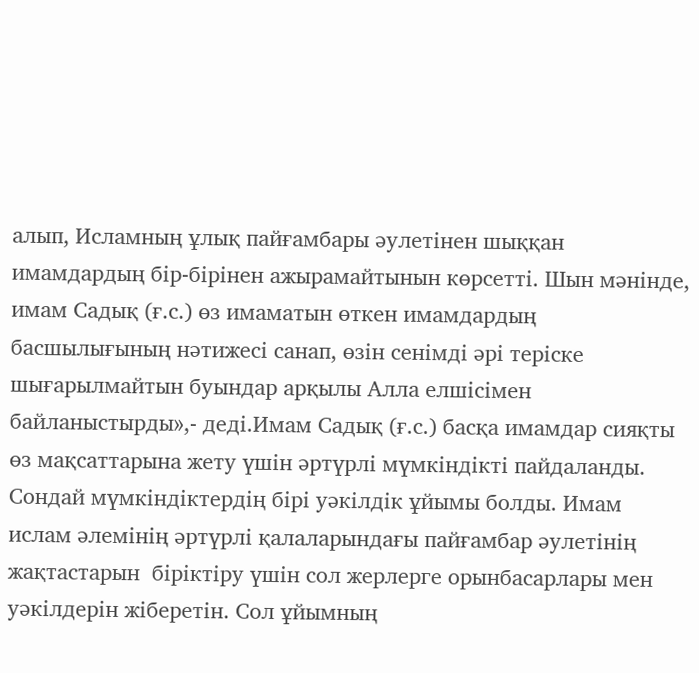алып, Исламның ұлық пайғамбары әулетінен шыққан имамдардың бір-бірінен ажырамайтынын көрсетті. Шын мәнінде, имам Садық (ғ.с.) өз имаматын өткен имамдардың басшылығының нәтижесі санап, өзін сенімді әрі теріске шығарылмайтын буындар арқылы Алла елшісімен байланыстырды»,- деді.Имам Садық (ғ.с.) басқа имамдар сияқты өз мақсаттарына жету үшін әртүрлі мүмкіндікті пайдаланды. Сондай мүмкіндіктердің бірі уәкілдік ұйымы болды. Имам ислам әлемінің әртүрлі қалаларындағы пайғамбар әулетінің жақтастарын  біріктіру үшін сол жерлерге орынбасарлары мен уәкілдерін жіберетін. Сол ұйымның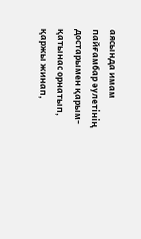аясында имам пайғамбар әулетінің достарымен қарым-қатынас орнатып, қаржы жинап,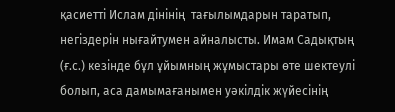қасиетті Ислам дінінің  тағылымдарын таратып, негіздерін нығайтумен айналысты. Имам Садықтың (ғ.с.) кезінде бұл ұйымның жұмыстары өте шектеулі болып, аса дамымағанымен уәкілдік жүйесінің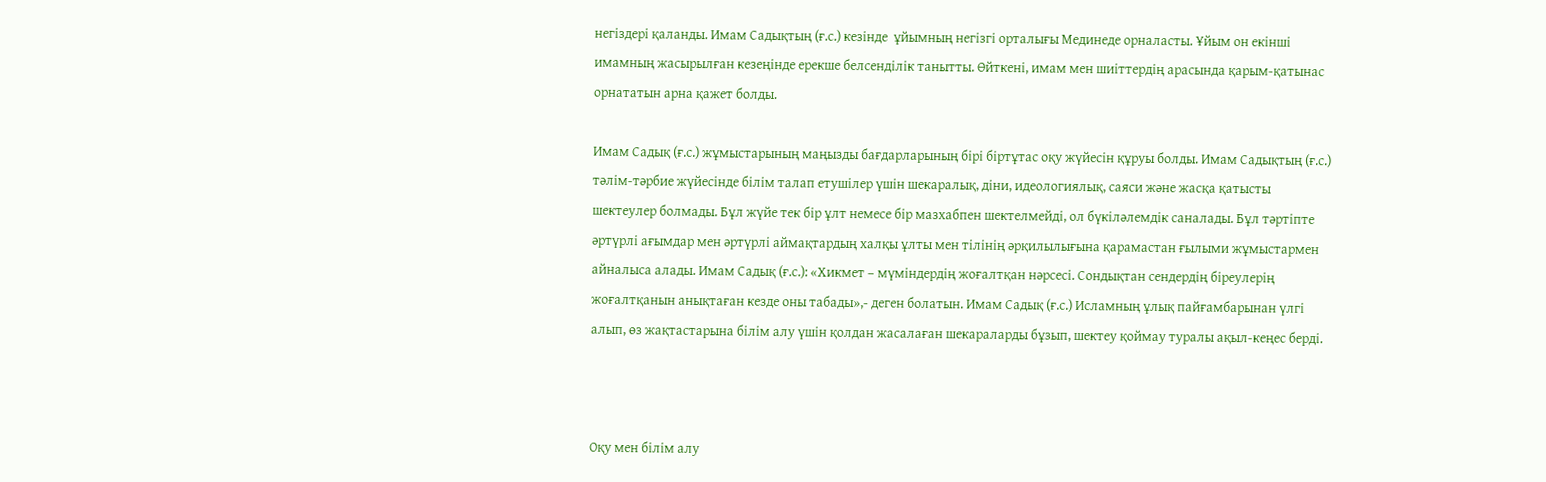негіздері қаланды. Имам Садықтың (ғ.с.) кезінде  ұйымның негізгі орталығы Мединеде орналасты. Ұйым он екінші имамның жасырылған кезеңінде ерекше белсенділік танытты. Өйткені, имам мен шиіттердің арасында қарым-қатынас орнататын арна қажет болды.

Имам Садық (ғ.с.) жұмыстарының маңызды бағдарларының бірі біртұтас оқу жүйесін құруы болды. Имам Садықтың (ғ.с.) тәлім-тәрбие жүйесінде білім талап етушілер үшін шекаралық, діни, идеологиялық, саяси және жасқа қатысты шектеулер болмады. Бұл жүйе тек бір ұлт немесе бір мазхабпен шектелмейді, ол бүкіләлемдік саналады. Бұл тәртіпте әртүрлі ағымдар мен әртүрлі аймақтардың халқы ұлты мен тілінің әрқилылығына қарамастан ғылыми жұмыстармен айналыса алады. Имам Садық (ғ.с.): «Хикмет – мүміндердің жоғалтқан нәрсесі. Сондықтан сендердің біреулерің жоғалтқанын анықтаған кезде оны табады»,- деген болатын. Имам Садық (ғ.с.) Исламның ұлық пайғамбарынан үлгі алып, өз жақтастарына білім алу үшін қолдан жасалаған шекараларды бұзып, шектеу қоймау туралы ақыл-кеңес берді.



Оқу мен білім алу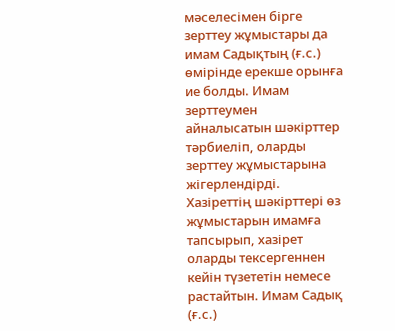мәселесімен бірге зерттеу жұмыстары да имам Садықтың (ғ.с.) өмірінде ерекше орынға ие болды. Имам зерттеумен айналысатын шәкірттер тәрбиеліп, оларды зерттеу жұмыстарына жігерлендірді. Хазіреттің шәкірттері өз жұмыстарын имамға тапсырып, хазірет оларды тексергеннен кейін түзететін немесе растайтын. Имам Садық (ғ.с.)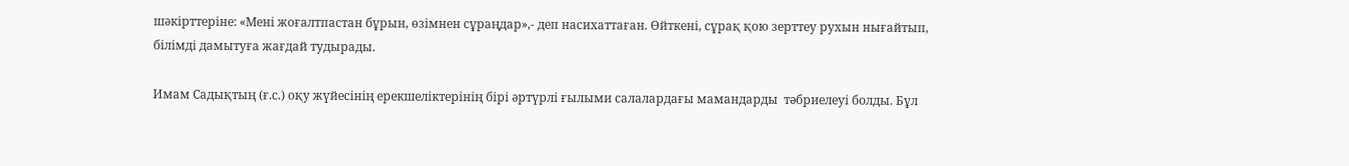шәкірттеріне: «Мені жоғалтпастан бұрын, өзімнен сұраңдар»,- деп насихаттаған. Өйткені, сұрақ қою зерттеу рухын нығайтып, білімді дамытуға жағдай тудырады.

Имам Садықтың (ғ.с.) оқу жүйесінің ерекшеліктерінің бірі әртүрлі ғылыми салалардағы мамандарды  тәбриелеуі болды. Бұл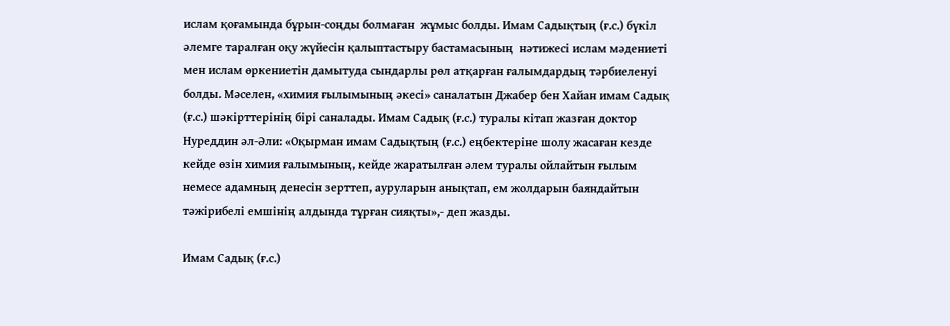ислам қоғамында бұрын-соңды болмаған  жұмыс болды. Имам Садықтың (ғ.с.) бүкіл әлемге таралған оқу жүйесін қалыптастыру бастамасының  нәтижесі ислам мәдениеті мен ислам өркениетін дамытуда сындарлы рөл атқарған ғалымдардың тәрбиеленуі болды. Мәселен, «химия ғылымының әкесі» саналатын Джабер бен Хайан имам Садық (ғ.с.) шәкірттерінің бірі саналады. Имам Садық (ғ.с.) туралы кітап жазған доктор Нуреддин әл-Әли: «Оқырман имам Садықтың (ғ.с.) еңбектеріне шолу жасаған кезде кейде өзін химия ғалымының, кейде жаратылған әлем туралы ойлайтын ғылым немесе адамның денесін зерттеп, ауруларын анықтап, ем жолдарын баяндайтын тәжірибелі емшінің алдында тұрған сияқты»,- деп жазды.

Имам Садық (ғ.с.)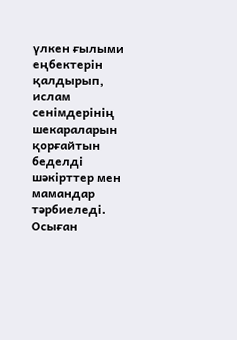үлкен ғылыми еңбектерін қалдырып, ислам сенімдерінің шекараларын қорғайтын беделді шәкірттер мен мамандар  тәрбиеледі. Осыған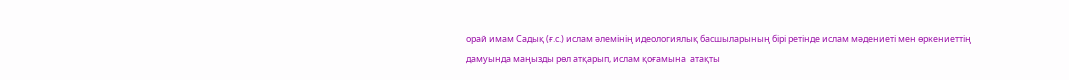орай имам Садық (ғ.с.) ислам әлемінің идеологиялық басшыларының бірі ретінде ислам мәдениеті мен өркениеттің дамуында маңызды рөл атқарып, ислам қоғамына  атақты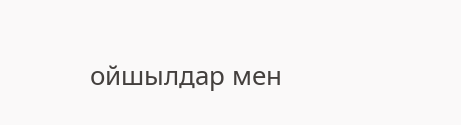ойшылдар мен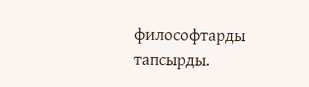философтарды тапсырды.